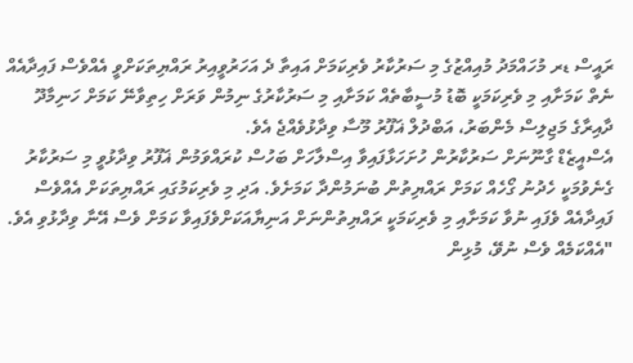ރައީސް ޑރ މުހައްމަދު މުއިއްޒުގެ މި ސަރުކާރު ވެރިކަމަށް އައިތާ ދެ އަހަރުވީއިރު ރައްޔިތަކަށްވީ އެއްވެސް ފައިދާއެއް ނެތް ކަމަށާއި މި ވެރިކަމަކީ ބޮޑު މުސީބާތެއް ކަމަށާއި މި ސަރުކާރުގެ ނިމުން ވަރަށް ހިތިވާނޭ ކަމަށް ހަނިމާދޫ ދާއިރާގެ މަޖިލިސް މެންބަރު، އަބްދުލް ޣަފޫރު މޫސާ ވިދާޅުވެއްޖެ އެވެ.
އެސްއީޒެޑް ގާނޫނަށް ސަރުކާރުން ހުށަހަޅާފައިވާ އިސްލާހަށް ބަހުސް ކުރައްވަމުން ޣަފޫރު ވިދާޅުވީ މި ސަރުކާރު ގެނެވުމަކީ ހެދުނު ގޯހެއް ކަމަށް ރައްޔިތުން ބުނަމުންދާ ކަމަށެވެ. އަދި މި ވެރިކަމުގައި ރައްޔިތަކަށް އެއްވެސް ފައިދާއެއް ވެފައި ނުވާ ކަމަށާއި މި ވެރިކަމަކީ ރައްޔިތުންނަށް އަނިޔާއަކަށްވެފައިވާ ކަމަށް ވެސް އޭނާ ވިދާޅުވި އެވެ.
"އެއްކަމެއް ވެސް ނުވޭ، މުޅިން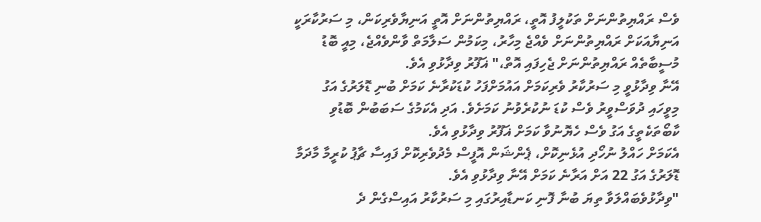ވެސް ރައްޔިތުންނަށް ތަކުލީފު އޮތީ، ރައްޔިތުންނަށް އޮތީ އަނިޔާވެރިކަން، މި ސަރުކާރަކީ އަނިޔާއަކަށް ރައްޔިތުންނަށް ވެއްޖެ މިހާރު، މިކަމުން ސަލާމަތް ވާންވެއްޖެ، މިއީ ބޮޑު މުސީބާތެއް ރައްޔިތުންނަށް ޖެހިފައި އޮތް،" ޣަފޫރު ވިދާޅުވި އެވެ.
އޭނާ ވިދާޅުވީ މި ސަރުކާރު ވެރިކަމަށް އައުމަށްފަހު ކުޑަކުރާނެ ކަމަށް ބުނި ޑޮލަރުގެ އަގު މިވީހައި ދުވަސްވީރު ވެސް ކުޑަ ނުކުރެވުނު ކަމަށެވެ. އަދި އެކަމުގެ ސަބަބުން ބޮޑުވި ކާބޯތަކެތީގެ އަގު ވެސް ހެޔޮނުވާ ކަމަށް ޣަފޫރު ވިދާޅުވި އެވެ.
އެކަމަށް ހައްލު ނުހޯދި އުޅެނިކޮށް، ޕެންޝަން އޮފީސް މެދުވެރިކޮށް ފައިސާ ޗާޕު ކުރީމާ މާދަމާ ޑޮލަރުގެ އަގު 22 އަށް އަރާނެ ކަމަށް އޭނާ ވިދާޅުވި އެވެ.
"ވިދާޅުވެބައްލަވާ ތިޔަ ބުނާ ފޮނި ކަނޑާއިރުގައި މި ސަރުކާރު އައިސްގެން ދެ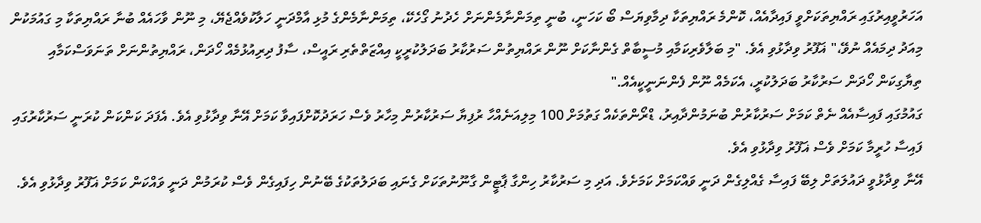އަހަރުވީއިރުގައި ރައްޔިތަކަށްވީ ފައިދާއެއް، ކޮންމެ ރައްޔިތަކާ ދިމާވިޔަސް ބޯ ކަހަނީ، ބުނީ ތިމަންނާމެންނަށް ހެދުނު ގޯހެކޭ، ތިމަންނާމެންގެ މުޅި އާމްދަނީ ހަލާކުވެއްޖެޔޭ، މި ނޫން ވާހައެއް ބުނާ ރައްޔިތަކާ މި ގައުމަކުން މިއަދު ދިމައެއް ނުވޭ،" ޣަފޫރު ވިދާޅުވި އެވެ. "މި ބަލާވެރިކަމާއި މުސީބާތް ގެންނާކަށް ނޫން ރައްޔިތުން ސަރުކާރު ބަދަލުކުރީކީ އިއްޒަތްތެރި ރައީސް، ސާފު ދިރިއުޅުމެއް ހޯދަން، ރައްޔިތުންނަށް ތަނަވަސްކަމާއި ތިޔާގިކަން ހޯދަން ސަރުކާރު ބަދަލުކުރީ، އެކަމެއް ނޫން ފެންނަނީކީއެއް."
ގައުމުގައި ފައިސާއެއް ނެތް ކަމަށް ސަރުކާރުން ބުނަމުންދާއިރު، ޑްރޯންތަކެއް ގަތުމަށް 100 މިލިއަނެއްހާ ރުފިޔާ ސަރުކާރުން މިހާރު ވެސް ހަރަދުކޮށްފައިވާ ކަމަށް އޭނާ ވިދާޅުވި އެވެ. އެފަދަ ކަންކަން ކުރަނީ ސަރުކާރުގައި ފައިސާ ހުރީމާ ކަމަށް ވެސް ޣަފޫރު ވިދާޅުވި އެވެ.
އޭނާ ވިދާޅުވީ ދައުލަތަށް ލިބޭ ފައިސާ ގެއްލިގެން ދަނީ ވައްކަމަށް ކަމަށެވެ. އަދި މި ސަރުކާރު ހިންގާ ޕާޓީން ގާނޫނުތަކަށް ގެނައި ބަދަލުތަކުގެ ބޭނުން ހިފައިގެން ވެސް ކުރަމުން ދަނީ ވައްކަން ކަމަށް ޣަފޫރު ވިދާޅުވި އެވެ.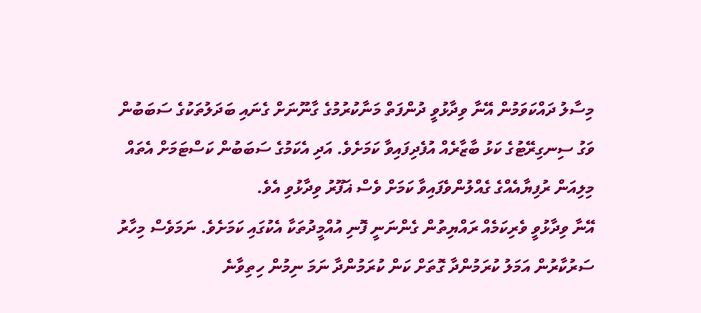މިސާލު ދައްކަވަމުން އޭނާ ވިދާޅުވީ ދުންފަތް މަނާކުރުމުގެ ގާނޫނަށް ގެނައި ބަދަލުތަކުގެ ސަބަބުން ވަގު ސިނގިރޭޓުގެ ކަޅު ބާޒާރެއް އުފެދިފައިވާ ކަމަށެވެ. އަދި އެކަމުގެ ސަބަބުން ކަސްޓަމަށް އެތައް މިލިއަން ރުފިޔާއެއްގެ ގެއްލުންވެފައިވާ ކަމަށް ވެސް ޣަފޫރު ވިދާޅުވި އެވެ.
އޭނާ ވިދާޅުވީ ވެރިކަމެއް ރައްޔިތުން ގެންނަނީ ފޮނި އުއްމީދުތަކާ އެކުގައި ކަމަށެވެ. ނަމަވެސް މިހާރު ސަރުކާރުން އަމަލު ކުރަމުންދާ ގޮތަށް ކަން ކުރަމުންދާ ނަމަ ނިމުން ހިތިވާނެ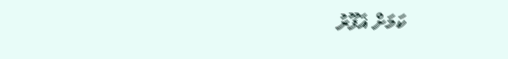ކަމަށް ޣަފޫރު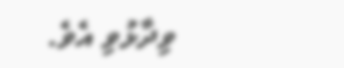ވިދާޅުވި އެވެ.